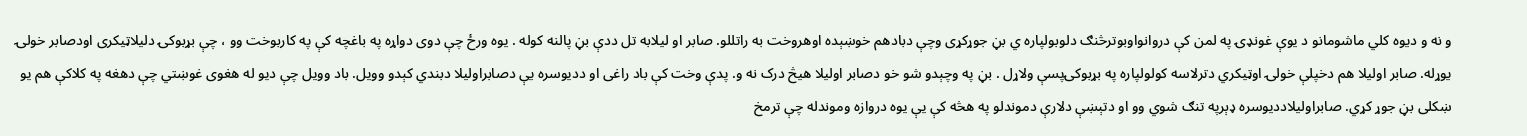و نه و ديوه کلي ماشومانو د يوې غونډۍ په لمن کې دروانواوبوترڅنګ دلوبولپاره ي بڼ جوړکړی وچې دبادهم خوښېده اوهروخت به راتللو. صابر او ليلابه تل ددې بڼ پالنه کوله . يوه ورځ چې دوی دواړه په باغچه کې په کاربوخت وو ، چې بړبوکۍ دليلاټيکری اودصابر خولۍ يوړله. صابر اوليلا هم دخپلې خولۍ اوټيکري دترلاسه کولولپاره په بړبوکۍپسې ولاړل . بڼ په وچېدو شو خو دصابر اوليلا هيڅ درک نه و. پدې وخت کې باد راغی او دديوسره يې دصابراوليلا دبندي کېدو وويل. باد وويل چې ديو له هغوی غوښتي چې دهغه په کلاکې هم يو ښکلی بڼ جوړ کړي. صابراوليلادديوسره ډېرپه تنګ شوي وو او دتېښې دلارې دموندلو په هڅه کې يې يوه دروازه وموندله چې ترمخ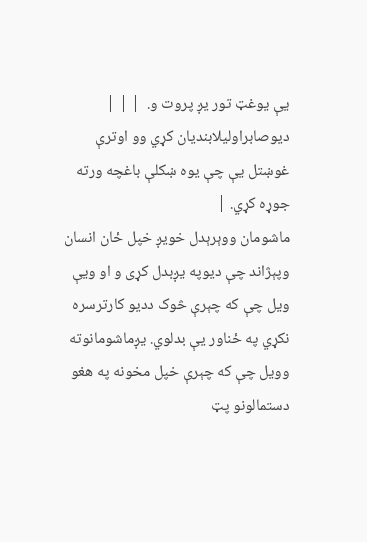يې يوغټ تور يږ پروت و.  | | | ديوصابراوليلابنديان کړي وو اوترې غوښتل يې چې يوه ښکلې باغچه ورته جوړه کړي. |
ماشومان ووېرېدل خويږ خپل ځان انسان وپېژاند چې ديوپه يږبدل کړی و او ويې ويل چې که چېرې څوک دديو کارترسره نکړي په ځناور يې بدلوي. يږماشومانوته وويل چې که چېرې خپل مخونه په هغو دستمالونو پټ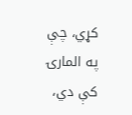کړي، چې په المارۍ کې دي،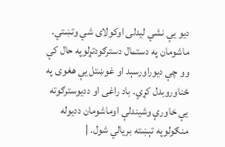ديو يې نشي ليدلی اوکولای شي وتښتي. ماشومان په دستمال دسترګودتړلوپه حال کې وو چې ديوراورسېد او غوښتل يې هغوی په ځناوروبدل کړي. باد راغی او دديوسترګوته يې خاورې وشيندلې اوماشومان دديوله منګولوپه تېښته بريالي شول. |